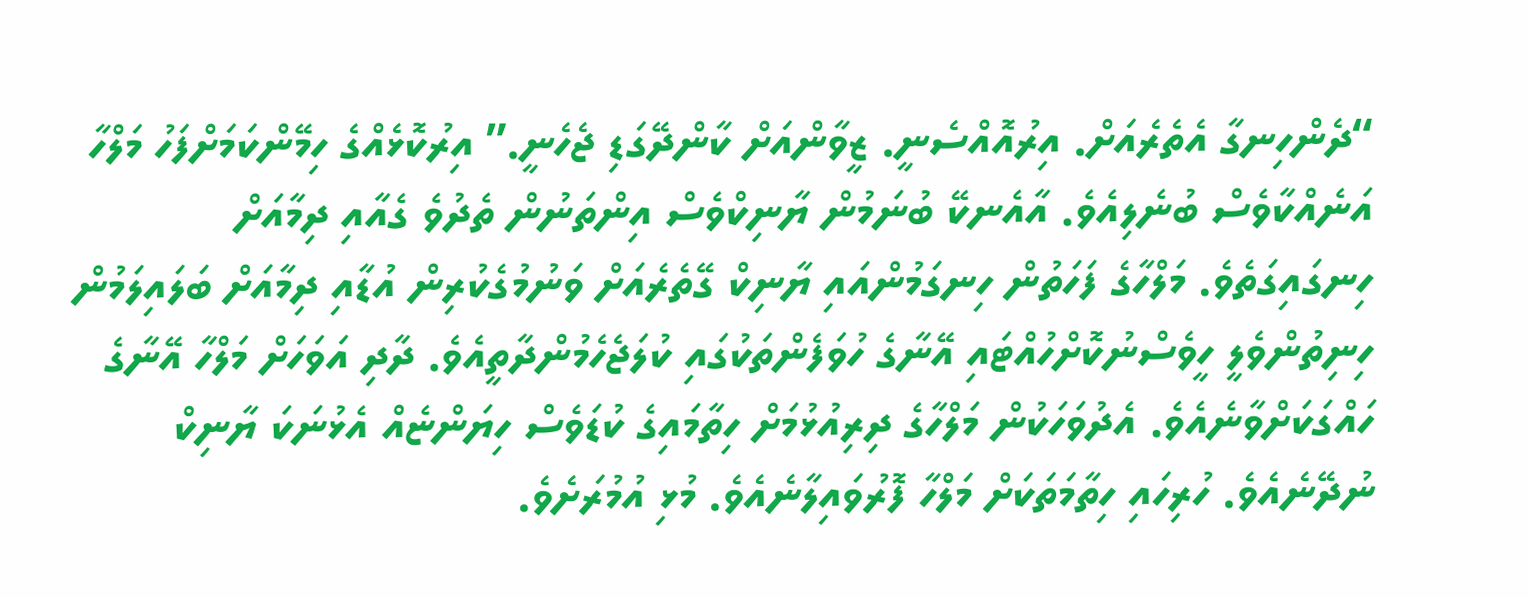“ދެންހިނގާ އެތެރެއަށް. އިރުއޮއްސެނީ. ޒީވާންއަށް ކާންދޭގަޑި ޖެހެނީ.” އިރުކޮޅެއްގެ ހިމޭންކަމަށްފަހު މަލްހާ އަނެއްކާވެސް ބުނެލިއެވެ. އާއެނކޭ ބުނަމުން ޔާނިކްވެސް އިންތަނުން ތެދުވެ ގެއާއި ދިމާއަށް ހިނގައިގަތެވެ. މަލްހާގެ ފަހަތުން ހިނގަމުންއައި ޔާނިކް ގޭތެރެއަށް ވަނުމުގެކުރިން އުޑާއި ދިމާއަށް ބަލައިލަމުން ހިނިތުންވެލީ ހީވެސްނުކޮށްހުއްޓައި އޭނާގެ ހުވަފެންތަކުގައި ކުލަޖެހެމުންދާތީއެވެ. ދާދި އަވަހަށް މަލްހާ އޭނާގެ ހައްގަކަށްވާނެއެވެ. އެދުވަހަކުން މަލްހާގެ ދިރިއުޅުމަށް ހިތާމައިގެ ކުޑަވެސް ހިޔަންޏެއް އެޅުނަކަ ޔާނިކް ނުދޭނެއެވެ. ހުރިހައި ހިތާމަތަކަށް މަލްހާ ފޮރުވައިލާނެއެވެ. މުޅި އުމުރަށެވެ.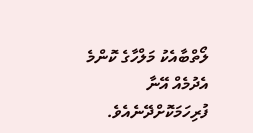ލޯތްބާއެކު މަލްހާގެ ކޮންމެ އެދުމެއް އޭނާ ފުރިހަމަކޮށްދޭނެއެވެ.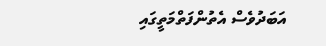އަބަދުވެސް އެތުންފަތްމަތީގައި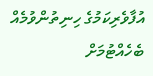އުފާވެރިކަމުގެ ހިނިތުންވުމެއް ބެހެއްޓުމަށް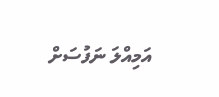އަމިއްލަ ނަފުސަށް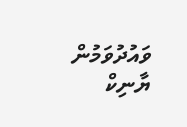ވައުދުވަމުން ޔާނިކް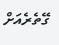ގޭތެރެއަށް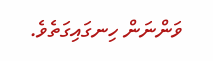ވަންނަން ހިނގައިގަތެވެ.